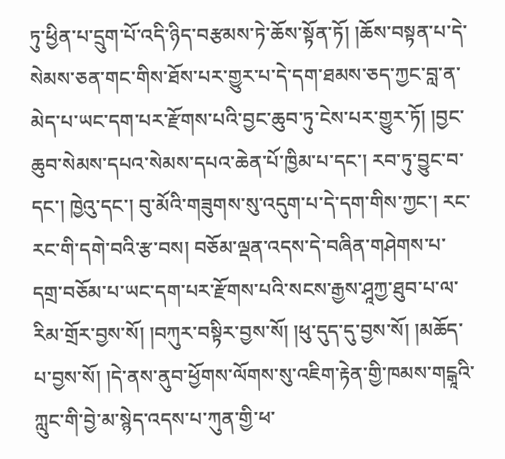ཏུ་ཕྱིན་པ་དྲུག་པོ་འདི་ཉིད་བརྩམས་ཏེ་ཆོས་སྟོན་ཏོ། །ཆོས་བསྟན་པ་དེ་སེམས་ཅན་གང་གིས་ཐོས་པར་གྱུར་པ་དེ་དག་ཐམས་ཅད་ཀྱང་བླ་ན་མེད་པ་ཡང་དག་པར་རྫོགས་པའི་བྱང་ཆུབ་ཏུ་ངེས་པར་གྱུར་ཏོ། །བྱང་ཆུབ་སེམས་དཔའ་སེམས་དཔའ་ཆེན་པོ་ཁྱིམ་པ་དང་། རབ་ཏུ་བྱུང་བ་དང་། ཁྱེའུ་དང་། བུ་མོའི་གཟུགས་སུ་འདུག་པ་དེ་དག་གིས་ཀྱང་། རང་རང་གི་དགེ་བའི་རྩ་བས། བཅོམ་ལྡན་འདས་དེ་བཞིན་གཤེགས་པ་དགྲ་བཅོམ་པ་ཡང་དག་པར་རྫོགས་པའི་སངས་རྒྱས་ཤཱཀྱ་ཐུབ་པ་ལ་རིམ་གྲོར་བྱས་སོ། །བཀུར་བསྟིར་བྱས་སོ། །ཕུ་དུད་དུ་བྱས་སོ། །མཆོད་པ་བྱས་སོ། །དེ་ནས་ནུབ་ཕྱོགས་ལོགས་སུ་འཇིག་རྟེན་གྱི་ཁམས་གངྒཱའི་ཀླུང་གི་བྱེ་མ་སྙེད་འདས་པ་ཀུན་གྱི་ཕ་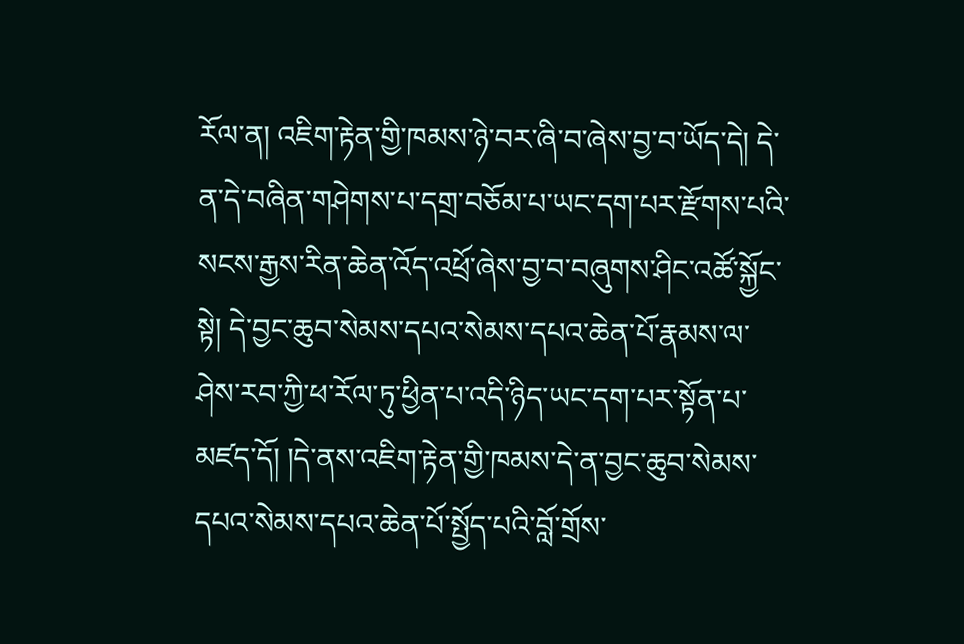རོལ་ན། འཇིག་རྟེན་གྱི་ཁམས་ཉེ་བར་ཞི་བ་ཞེས་བྱ་བ་ཡོད་དེ། དེ་ན་དེ་བཞིན་གཤེགས་པ་དགྲ་བཅོམ་པ་ཡང་དག་པར་རྫོགས་པའི་སངས་རྒྱས་རིན་ཆེན་འོད་འཕྲོ་ཞེས་བྱ་བ་བཞུགས་ཤིང་འཚོ་སྐྱོང་སྟེ། དེ་བྱང་ཆུབ་སེམས་དཔའ་སེམས་དཔའ་ཆེན་པོ་རྣམས་ལ་ཤེས་རབ་ཀྱི་ཕ་རོལ་ཏུ་ཕྱིན་པ་འདི་ཉིད་ཡང་དག་པར་སྟོན་པ་མཛད་དོ། །དེ་ནས་འཇིག་རྟེན་གྱི་ཁམས་དེ་ན་བྱང་ཆུབ་སེམས་དཔའ་སེམས་དཔའ་ཆེན་པོ་སྤྱོད་པའི་བློ་གྲོས་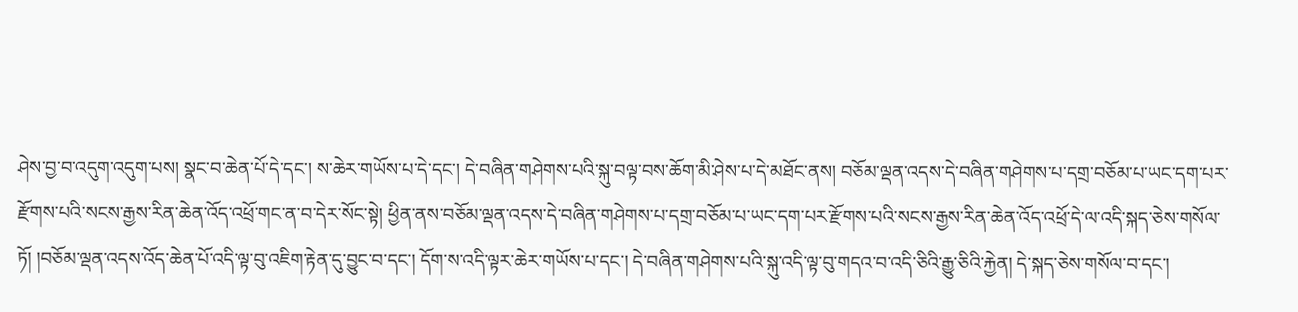ཤེས་བྱ་བ་འདུག་འདུག་པས། སྣང་བ་ཆེན་པོ་དེ་དང་། ས་ཆེར་གཡོས་པ་དེ་དང་། དེ་བཞིན་གཤེགས་པའི་སྐུ་བལྟ་བས་ཆོག་མི་ཤེས་པ་དེ་མཐོང་ནས། བཅོམ་ལྡན་འདས་དེ་བཞིན་གཤེགས་པ་དགྲ་བཅོམ་པ་ཡང་དག་པར་རྫོགས་པའི་སངས་རྒྱས་རིན་ཆེན་འོད་འཕྲོ་གང་ན་བ་དེར་སོང་སྟེ། ཕྱིན་ནས་བཅོམ་ལྡན་འདས་དེ་བཞིན་གཤེགས་པ་དགྲ་བཅོམ་པ་ཡང་དག་པར་རྫོགས་པའི་སངས་རྒྱས་རིན་ཆེན་འོད་འཕྲོ་དེ་ལ་འདི་སྐད་ཅེས་གསོལ་ཏོ། །བཅོམ་ལྡན་འདས་འོད་ཆེན་པོ་འདི་ལྟ་བུ་འཇིག་རྟེན་དུ་བྱུང་བ་དང་། དོག་ས་འདི་ལྟར་ཆེར་གཡོས་པ་དང་། དེ་བཞིན་གཤེགས་པའི་སྐུ་འདི་ལྟ་བུ་གདའ་བ་འདི་ཅིའི་རྒྱུ་ཅིའི་རྐྱེན། དེ་སྐད་ཅེས་གསོལ་བ་དང་།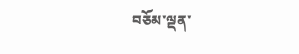བཅོམ་ལྡན་